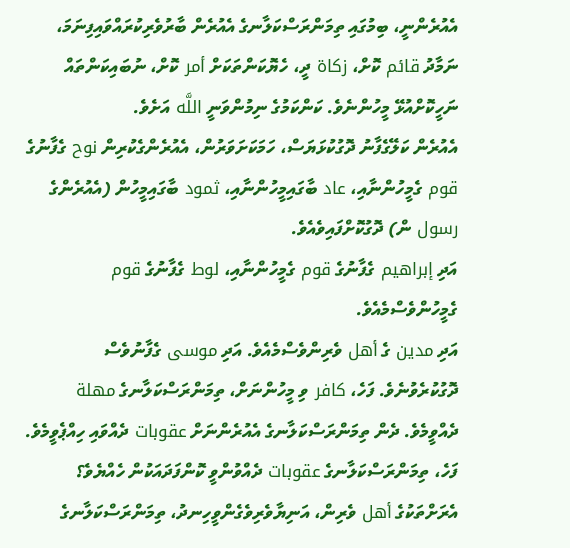އެއުރެންނީ، ބިމުގައި ތިމަންރަސްކަލާނގެ އެއުރެން ބާރުވެރިކުރައްވައިފިނަމަ، ނަމާދު قائم ކޮށް، زكاة ދީ، ހެޔޮކަންތަކަށް أمر ކޮށް، ނުބައިކަންތައް ނަހީކޮށްއުޅޭ މީހުންނެވެ. ކަންކަމުގެ ނިމުންވަނީ اللَّه އަށެވެ.
އެއުރެން ކަލޭގެފާނު ދޮގުކުޅަޔަސް، ހަމަކަށަވަރުން، އެއުރެންގެކުރިން نوح ގެފާނުގެ قوم ގެމީހުންނާއި، عاد ބާގައިމީހުންނާއި، ثمود ބާގައިމީހުން (އެއުރެންގެ رسول ން) ދޮގުކޮށްފައިވެއެވެ.
އަދި إبراهيم ގެފާނުގެ قوم ގެމީހުންނާއި، لوط ގެފާނުގެ قوم ގެމީހުންވެސްމެއެވެ.
އަދި مدين ގެ أهل ވެރިންވެސްމެއެވެ. އަދި موسى ގެފާނުވެސް ދޮގުކުރެވުނެވެ. ފަހެ، كافر ވި މީހުންނަށް، ތިމަންރަސްކަލާނގެ مهلة ދެއްވީމެވެ. ދެން ތިމަންރަސްކަލާނގެ އެއުރެންނަށް عقوبات ދެއްވައި ހިއްޕެވީމެވެ. ފަހެ، ތިމަންރަސްކަލާނގެ عقوبات ދެއްވުންވީ ކޮންފަދައަކުން ހެއްޔެވެ؟
އެރަށްތަކުގެ أهل ވެރިން، އަނިޔާވެރިވެގެންވީހިނދު، ތިމަންރަސްކަލާނގެ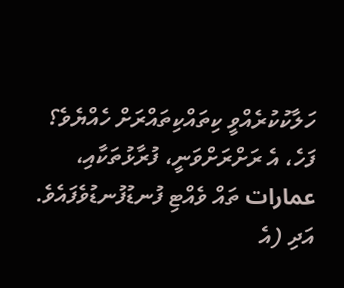ހަލާކުކުރެއްވީ ކިތައްކިތައްރަށް ހެއްޔެވެ؟ ފަހެ، އެ ރަށްރަށްވަނީ، ފުރާޅުތަކާއި، عمارات ތައް ވެއްޓި ފުނޑުފުނޑުވެފައެވެ. އަދި (އެ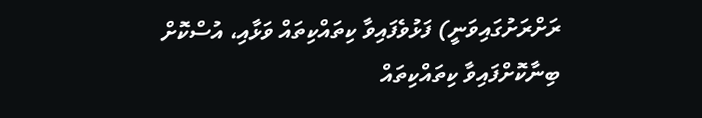ރަށްރަށުގައިވަނީ) ފަޅުވެފައިވާ ކިތައްކިތައް ވަޅާއި، އުސްކޮށް ބިނާކޮށްފައިވާ ކިތައްކިތައް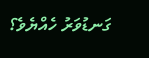ގަނޑުވަރު ހެއްޔެވެ؟